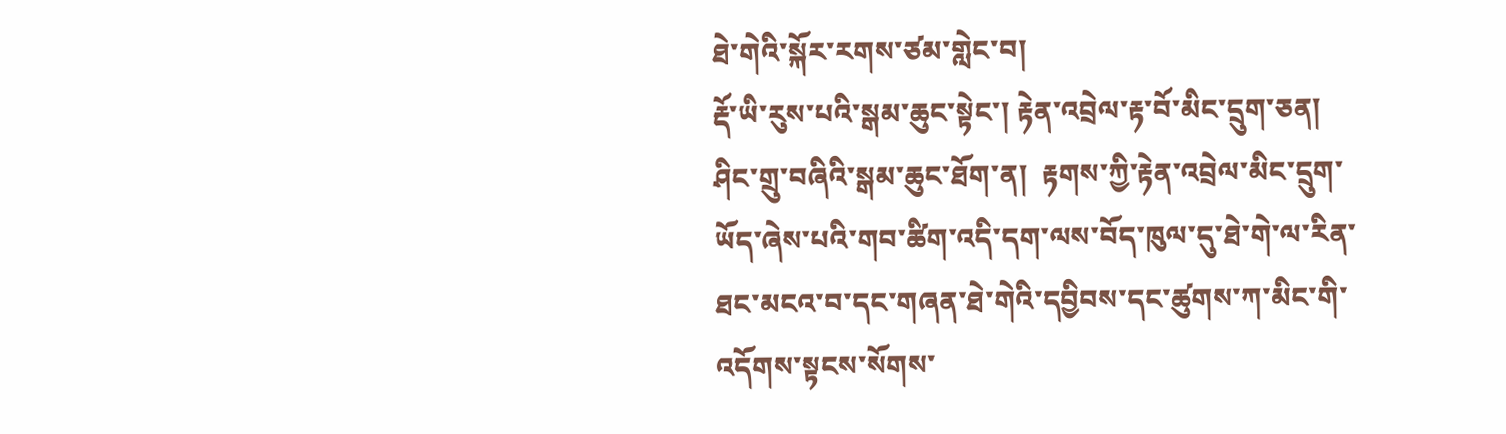ཐེ་གེའི་སྐོར་རགས་ཙམ་གླེང་བ།
རྡོ་ཡི་རུས་པའི་སྒམ་ཆུང་སྟེང་། རྟེན་འབྲེལ་རྟ་བོ་མིང་དྲུག་ཅན།  ཤིང་གྲུ་བཞིའི་སྒམ་ཆུང་ཐོག་ན།  རྟགས་ཀྱི་རྟེན་འབྲེལ་མིང་དྲུག་ཡོད་ཞེས་པའི་གབ་ཚིག་འདི་དག་ལས་བོད་ཁུལ་དུ་ཐེ་གེ་ལ་རིན་ཐང་མངའ་བ་དང་གཞན་ཐེ་གེའི་དབྱིབས་དང་ཚུགས་ཀ་མིང་གི་འདོགས་སྟངས་སོགས་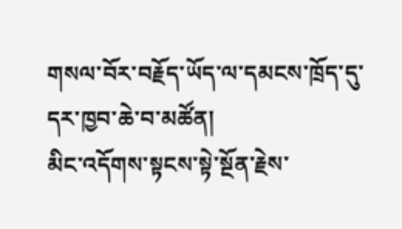གསལ་བོར་བརྗོད་ཡོད་ལ་དམངས་ཁྲོད་དུ་དར་ཁྱབ་ཆེ་བ་མཚོན།
མིང་འདོགས་སྟངས་སྟེ་སྔོན་རྗེས་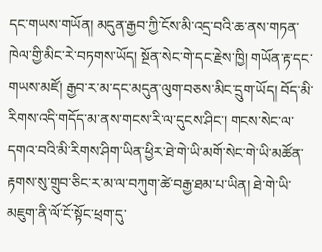དང་གཡས་གཡོན། མདུན་རྒྱབ་ཀྱི་ངོས་མི་འདྲ་བའི་ཆ་ནས་གཏན་ཁེལ་གྱི་མིང་རེ་བཏགས་ཡོད། སྔོན་སེང་གེ་དང་རྗེས་ཁྱི། གཡོན་རྟ་དང་གཡས་མཛོ། རྒྱབ་ར་མ་དང་མདུན་ལུག་བཅས་མིང་དྲུག་ཡོད། བོད་མི་རིགས་འདི་གདོད་མ་ནས་གངས་རི་ལ་དུངས་ཤིང་། གངས་སེང་ལ་དགའ་བའི་མི་རིགས་ཤིག་ཡིན་ཕྱིར་ཐེ་གེ་ཡི་མགོ་སེང་གེ་ཡི་མཚོན་རྟགས་སུ་གྲུབ་ཅིང་ར་མ་ལ་བཀུག་ཚེ་བརྒྱ་ཐམ་པ་ཡིན། ཐེ་གེ་ཡི་མཇུག་ནི་ལོ་ངོ་སྟོང་ཕྲག་དུ་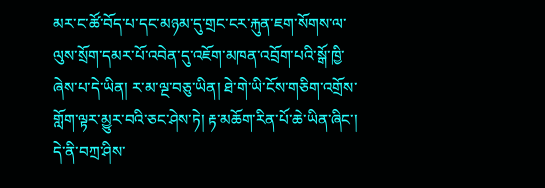མར་ང་ཚོ་བོད་པ་དང་མཉམ་དུ་གྲང་ངར་རྐུན་ཇག་སོགས་ལ་ལུས་སྲོག་དམར་པོ་འབེན་དུ་འཇོག་མཁན་འབྲོག་པའི་སྒོ་ཁྱི་ཞེས་པ་དེ་ཡིན། ར་མ་ལྔ་བཅུ་ཡིན། ཐེ་གེ་ཡི་ངོས་གཅིག་འགྲོས་གློག་ལྟར་མྱུར་བའི་ཅང་ཤེས་ཏེ། རྟ་མཆོག་རིན་པོ་ཆེ་ཡིན་ཞིང་། དེ་ནི་བཀྲ་ཤིས་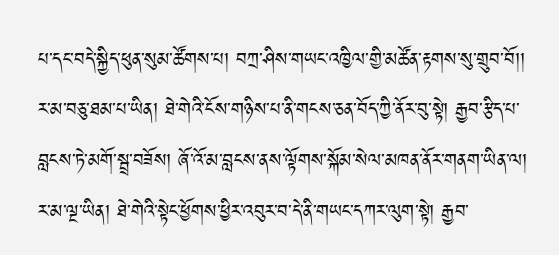པ་དང་བདེ་སྐྱིད་ཕུན་སུམ་ཚོགས་པ། བཀྲ་ཤིས་གཡང་འཁྱིལ་གྱི་མཚོན་རྟགས་སུ་གྲུབ་བོ།། ར་མ་བཅུ་ཐམ་པ་ཡིན། ཐེ་གེའི་ངོས་གཉིས་པ་ནི་གངས་ཅན་བོད་ཀྱི་ནོར་བུ་སྟེ། རྒྱབ་རྩིད་པ་བླངས་ཏེ་མགོ་སྦྲ་བཟོས། ཞོ་འོ་མ་བླངས་ནས་ལྟོགས་སྐོམ་སེལ་མཁན་ནོར་གནག་ཡིན་ལ། ར་མ་ལྔ་ཡིན། ཐེ་གེའི་སྟེང་ཕྱོགས་ཕྱིར་འབུར་བ་དེ་ནི་གཡང་དཀར་ལུག་སྟེ། རྒྱབ་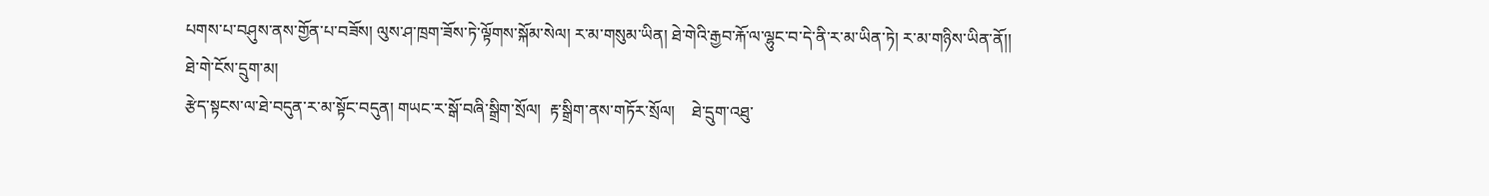པགས་པ་བཤུས་ནས་གྱོན་པ་བཟོས། ལུས་ཤ་ཁྲག་ཟོས་ཏེ་ལྟོགས་སྐོམ་སེལ། ར་མ་གསུམ་ཡིན། ཐེ་གེའི་རྒྱབ་རྐོ་ལ་ལྷུང་བ་དེ་ནི་ར་མ་ཡིན་ཏེ། ར་མ་གཉིས་ཡིན་ནོ།།
ཐེ་གེ་ངོས་དྲུག་མ།
རྩེད་སྟངས་ལ་ཐེ་བདུན་ར་མ་སྟོང་བདུན། གཡང་ར་སྒོ་བཞི་སྒྲིག་སྲོལ།  རྟ་སྒྲིག་ནས་གཏོར་སྲོལ།    ཐེ་དྲུག་འཐུ་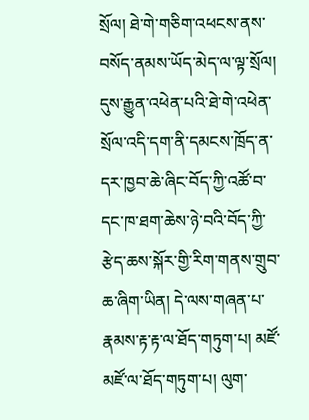སྲོལ། ཐེ་གེ་གཅིག་འཕངས་ནས་བསོད་ནམས་ཡོད་མེད་ལ་ལྟ་སྲོལ། དུས་རྒྱུན་འཕེན་པའི་ཐེ་གེ་འཕེན་སྲོལ་འདི་དག་ནི་དམངས་ཁྲོད་ན་དར་ཁྱབ་ཆེ་ཞིང་བོད་ཀྱི་འཚོ་བ་དང་ཁ་ཐག་ཆེས་ཉེ་བའི་བོད་ཀྱི་རྩེད་ཆས་སྐོར་གྱི་རིག་གནས་གྲུབ་ཆ་ཞིག་ཡིན། དེ་ལས་གཞན་པ་རྣམས་རྟ་རྟ་ལ་ཐོད་གཏུག་པ། མཛོ་མཛོ་ལ་ཐོད་གཏུག་པ། ལུག་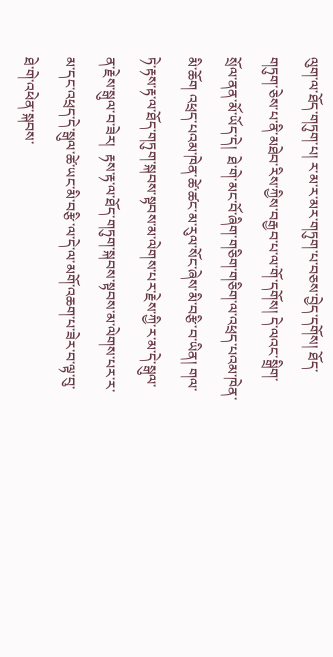ལུག་ལ་ཐོད་གཏུག་པ། ར་མ་ར་མར་གཏུག་པ་བཅས་བྱེད་དགོས། ཐོད་གཏུག་ཅེས་པ་ནི་མཐེབ་རིས་ཀྱིས་བརྒྱབ་པ་ལ་གོ་དགོས། དེ་ལའང་སྒྲིག་སྲོལ་ནན་མོ་ཡོད་དེ།  ཐེ་གེ་མང་བོ་ཞིག་གཅིག་གཅིག་ལ་འཕྲད་པའམ་ཁེན་མི་ཆོག འཕྲད་པའམ་ཁེན་ཚེ་ཚང་མ་རུལ་སོང་ཞེས་མི་བརྩི་བ་ཡིན། གལ་ཏེ་རྟས་རྟ་ལ་ཐོད་གཏུག་སྐབས་སྟབས་མ་ལེགས་པར་རྗེས་ཀྱི་ར་མ་དེ་སྒུལ་ན་རྗེས་སྒུལ་བ་ཟེར།  རྟས་རྟ་ལ་ཐོད་གཏུག་སྐབས་སྟབས་མ་ལེགས་པར་ར་མ་དང་འཕྲད་དེ་སྒུལ་ཚེ་ཡང་མི་བརྩི་ལ་དེ་ལ་མགོ་འཆག་པ་ཟེར་བ་ལྟ་བུ་ཐེ་གེ་འཕེན་སྐབས་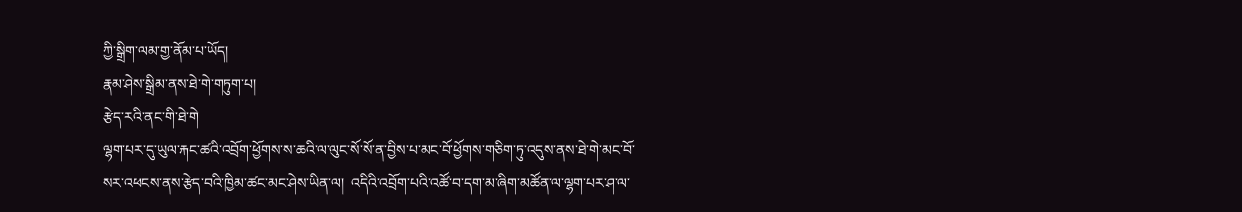ཀྱི་སྒྲིག་ལམ་གྱ་ནོམ་པ་ཡོད།
རྣམ་ཤེས་སྒྲིམ་ནས་ཐེ་གེ་གཏུག་པ།
རྩེད་རའི་ནང་གི་ཐེ་གེ
ལྷག་པར་དུ་ཡུལ་རྐང་ཚའི་འབྲོག་ཕྱོགས་ས་ཆའི་ལ་ལུང་སོ་སོ་ན་བྱིས་པ་མང་བོ་ཕྱོགས་གཅིག་ཏུ་འདུས་ནས་ཐེ་གེ་མང་བོ་སར་འཕངས་ནས་རྩེད་བའི་ཁྱིམ་ཚང་མང་ཤེས་ཡིན་ལ།  འདིའི་འབྲོག་པའི་འཚོ་བ་དག་མ་ཞིག་མཚོན་ལ་ལྷག་པར་ཤ་ལ་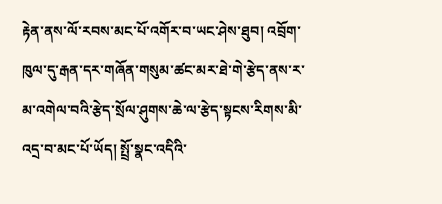རྟེན་ནས་ལོ་རབས་མང་པོ་འགོར་བ་ཡང་ཤེས་ཐུབ། འབྲོག་ཁུལ་དུ་རྒན་དར་གཞོན་གསུམ་ཚང་མར་ཐེ་གེ་རྩེད་ནས་ར་མ་འགེལ་བའི་རྩེད་སྲོལ་ཤུགས་ཆེ་ལ་རྩེད་སྟངས་རིགས་མི་འདྲ་བ་མང་པོ་ཡོད། སྤྲོ་སྣང་འདིའི་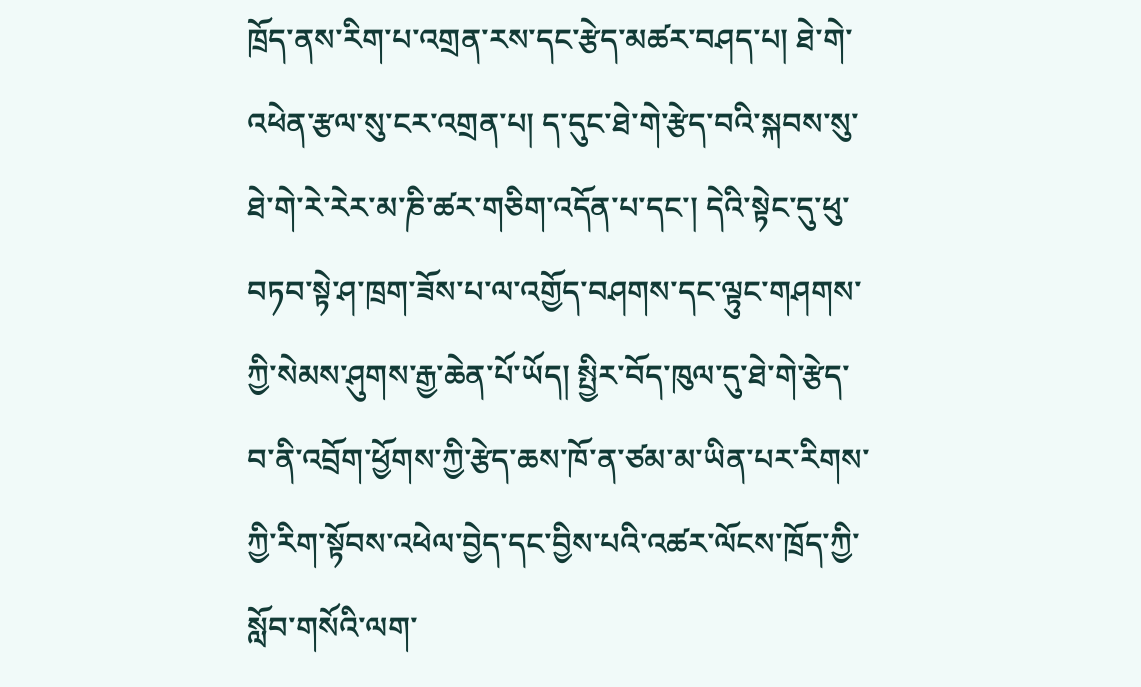ཁྲོད་ནས་རིག་པ་འགྲན་རས་དང་རྩེད་མཚར་བཤད་པ། ཐེ་གེ་འཕེན་རྩལ་སུ་ངར་འགྲན་པ། ད་དུང་ཐེ་གེ་རྩེད་བའི་སྐབས་སུ་ཐེ་གེ་རེ་རེར་མ་ཎི་ཚར་གཅིག་འདོན་པ་དང་། དེའི་སྟེང་དུ་ཕུ་བཏབ་སྟེ་ཤ་ཁྲག་ཟོས་པ་ལ་འགྱོད་བཤགས་དང་ལྟུང་གཤགས་ཀྱི་སེམས་ཤུགས་རྒྱ་ཆེན་པོ་ཡོད། སྤྱིར་བོད་ཁུལ་དུ་ཐེ་གེ་རྩེད་བ་ནི་འབྲོག་ཕྱོགས་ཀྱི་རྩེད་ཆས་ཁོ་ན་ཙམ་མ་ཡིན་པར་རིགས་ཀྱི་རིག་སྟོབས་འཕེལ་བྱེད་དང་བྱིས་པའི་འཚར་ལོངས་ཁྲོད་ཀྱི་སློབ་གསོའི་ལག་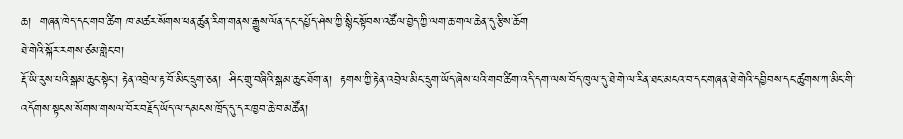ཆ།  གཞན་ཁེད་དང་གབ་ཚིག ཁ་མཚར་སོགས་ཕན་ཚུན་རིག་གནས་རྒྱུས་ལོན་དང་དཔྱོད་ཤེས་ཀྱི་སྙིང་སྟོབས་འཚོལ་བྱེད་ཀྱི་ལག་ཆ་གལ་ཆེན་དུ་རྩིས་ཆོག
ཐེ་གེའི་སྐོར་རགས་ཙམ་གླེང་བ།
རྡོ་ཡི་རུས་པའི་སྒམ་ཆུང་སྟེང་། རྟེན་འབྲེལ་རྟ་བོ་མིང་དྲུག་ཅན།  ཤིང་གྲུ་བཞིའི་སྒམ་ཆུང་ཐོག་ན།  རྟགས་ཀྱི་རྟེན་འབྲེལ་མིང་དྲུག་ཡོད་ཞེས་པའི་གབ་ཚིག་འདི་དག་ལས་བོད་ཁུལ་དུ་ཐེ་གེ་ལ་རིན་ཐང་མངའ་བ་དང་གཞན་ཐེ་གེའི་དབྱིབས་དང་ཚུགས་ཀ་མིང་གི་འདོགས་སྟངས་སོགས་གསལ་བོར་བརྗོད་ཡོད་ལ་དམངས་ཁྲོད་དུ་དར་ཁྱབ་ཆེ་བ་མཚོན།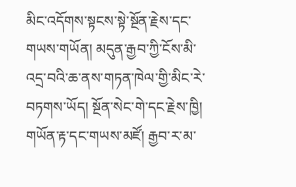མིང་འདོགས་སྟངས་སྟེ་སྔོན་རྗེས་དང་གཡས་གཡོན། མདུན་རྒྱབ་ཀྱི་ངོས་མི་འདྲ་བའི་ཆ་ནས་གཏན་ཁེལ་གྱི་མིང་རེ་བཏགས་ཡོད། སྔོན་སེང་གེ་དང་རྗེས་ཁྱི། གཡོན་རྟ་དང་གཡས་མཛོ། རྒྱབ་ར་མ་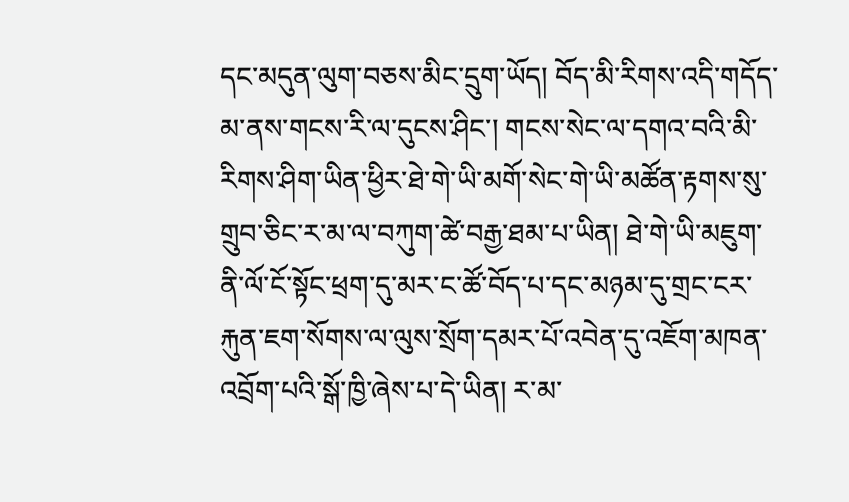དང་མདུན་ལུག་བཅས་མིང་དྲུག་ཡོད། བོད་མི་རིགས་འདི་གདོད་མ་ནས་གངས་རི་ལ་དུངས་ཤིང་། གངས་སེང་ལ་དགའ་བའི་མི་རིགས་ཤིག་ཡིན་ཕྱིར་ཐེ་གེ་ཡི་མགོ་སེང་གེ་ཡི་མཚོན་རྟགས་སུ་གྲུབ་ཅིང་ར་མ་ལ་བཀུག་ཚེ་བརྒྱ་ཐམ་པ་ཡིན། ཐེ་གེ་ཡི་མཇུག་ནི་ལོ་ངོ་སྟོང་ཕྲག་དུ་མར་ང་ཚོ་བོད་པ་དང་མཉམ་དུ་གྲང་ངར་རྐུན་ཇག་སོགས་ལ་ལུས་སྲོག་དམར་པོ་འབེན་དུ་འཇོག་མཁན་འབྲོག་པའི་སྒོ་ཁྱི་ཞེས་པ་དེ་ཡིན། ར་མ་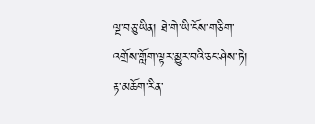ལྔ་བཅུ་ཡིན། ཐེ་གེ་ཡི་ངོས་གཅིག་འགྲོས་གློག་ལྟར་མྱུར་བའི་ཅང་ཤེས་ཏེ། རྟ་མཆོག་རིན་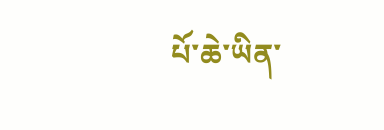པོ་ཆེ་ཡིན་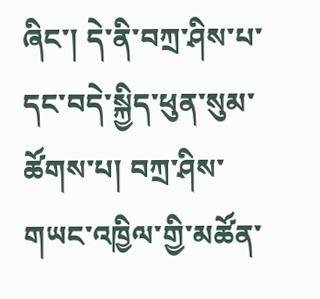ཞིང་། དེ་ནི་བཀྲ་ཤིས་པ་དང་བདེ་སྐྱིད་ཕུན་སུམ་ཚོགས་པ། བཀྲ་ཤིས་གཡང་འཁྱིལ་གྱི་མཚོན་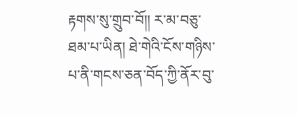རྟགས་སུ་གྲུབ་བོ།། ར་མ་བཅུ་ཐམ་པ་ཡིན། ཐེ་གེའི་ངོས་གཉིས་པ་ནི་གངས་ཅན་བོད་ཀྱི་ནོར་བུ་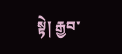སྟེ། རྒྱབ་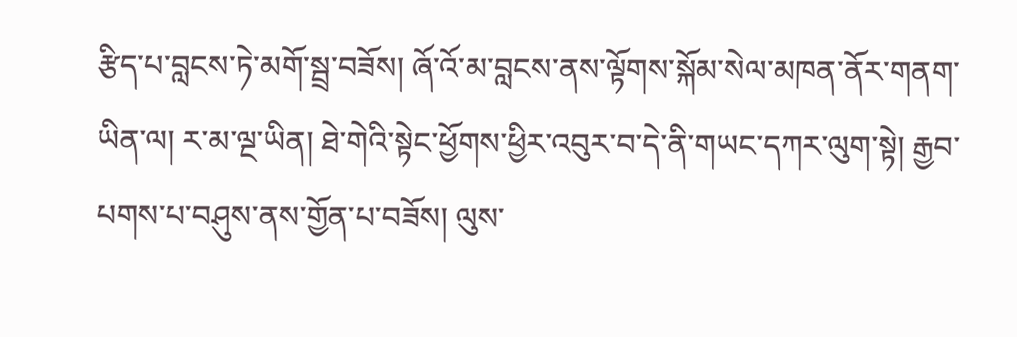རྩིད་པ་བླངས་ཏེ་མགོ་སྦྲ་བཟོས། ཞོ་འོ་མ་བླངས་ནས་ལྟོགས་སྐོམ་སེལ་མཁན་ནོར་གནག་ཡིན་ལ། ར་མ་ལྔ་ཡིན། ཐེ་གེའི་སྟེང་ཕྱོགས་ཕྱིར་འབུར་བ་དེ་ནི་གཡང་དཀར་ལུག་སྟེ། རྒྱབ་པགས་པ་བཤུས་ནས་གྱོན་པ་བཟོས། ལུས་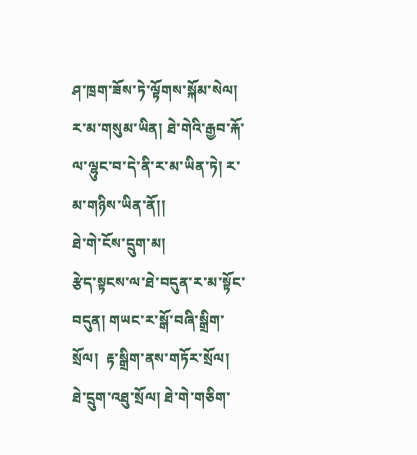ཤ་ཁྲག་ཟོས་ཏེ་ལྟོགས་སྐོམ་སེལ། ར་མ་གསུམ་ཡིན། ཐེ་གེའི་རྒྱབ་རྐོ་ལ་ལྷུང་བ་དེ་ནི་ར་མ་ཡིན་ཏེ། ར་མ་གཉིས་ཡིན་ནོ།།
ཐེ་གེ་ངོས་དྲུག་མ།
རྩེད་སྟངས་ལ་ཐེ་བདུན་ར་མ་སྟོང་བདུན། གཡང་ར་སྒོ་བཞི་སྒྲིག་སྲོལ།  རྟ་སྒྲིག་ནས་གཏོར་སྲོལ།    ཐེ་དྲུག་འཐུ་སྲོལ། ཐེ་གེ་གཅིག་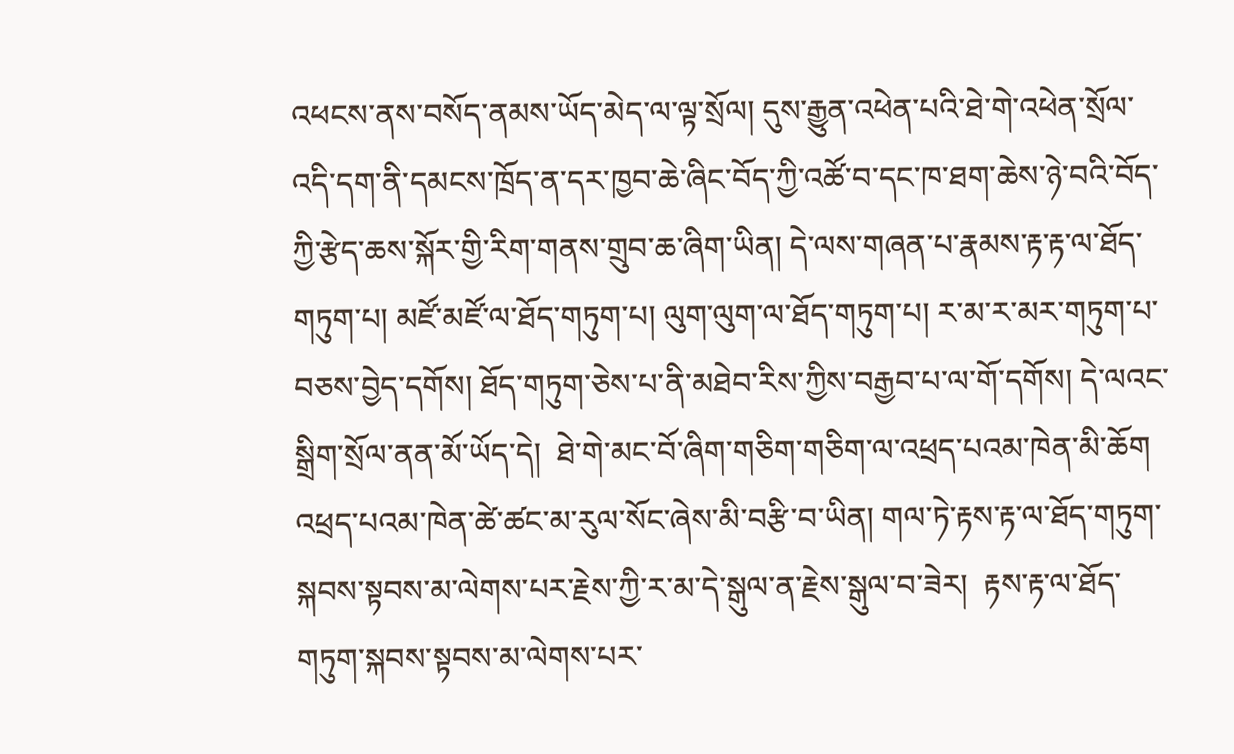འཕངས་ནས་བསོད་ནམས་ཡོད་མེད་ལ་ལྟ་སྲོལ། དུས་རྒྱུན་འཕེན་པའི་ཐེ་གེ་འཕེན་སྲོལ་འདི་དག་ནི་དམངས་ཁྲོད་ན་དར་ཁྱབ་ཆེ་ཞིང་བོད་ཀྱི་འཚོ་བ་དང་ཁ་ཐག་ཆེས་ཉེ་བའི་བོད་ཀྱི་རྩེད་ཆས་སྐོར་གྱི་རིག་གནས་གྲུབ་ཆ་ཞིག་ཡིན། དེ་ལས་གཞན་པ་རྣམས་རྟ་རྟ་ལ་ཐོད་གཏུག་པ། མཛོ་མཛོ་ལ་ཐོད་གཏུག་པ། ལུག་ལུག་ལ་ཐོད་གཏུག་པ། ར་མ་ར་མར་གཏུག་པ་བཅས་བྱེད་དགོས། ཐོད་གཏུག་ཅེས་པ་ནི་མཐེབ་རིས་ཀྱིས་བརྒྱབ་པ་ལ་གོ་དགོས། དེ་ལའང་སྒྲིག་སྲོལ་ནན་མོ་ཡོད་དེ།  ཐེ་གེ་མང་བོ་ཞིག་གཅིག་གཅིག་ལ་འཕྲད་པའམ་ཁེན་མི་ཆོག འཕྲད་པའམ་ཁེན་ཚེ་ཚང་མ་རུལ་སོང་ཞེས་མི་བརྩི་བ་ཡིན། གལ་ཏེ་རྟས་རྟ་ལ་ཐོད་གཏུག་སྐབས་སྟབས་མ་ལེགས་པར་རྗེས་ཀྱི་ར་མ་དེ་སྒུལ་ན་རྗེས་སྒུལ་བ་ཟེར།  རྟས་རྟ་ལ་ཐོད་གཏུག་སྐབས་སྟབས་མ་ལེགས་པར་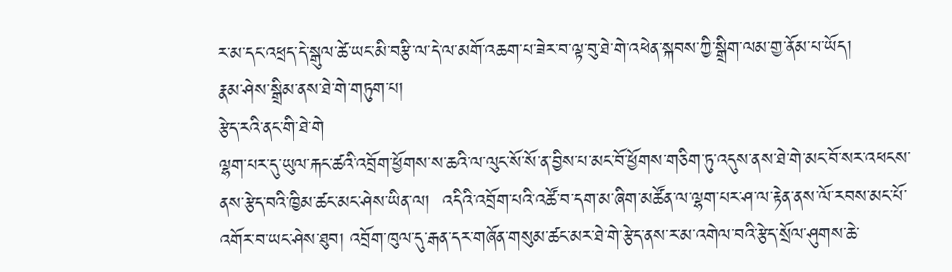ར་མ་དང་འཕྲད་དེ་སྒུལ་ཚེ་ཡང་མི་བརྩི་ལ་དེ་ལ་མགོ་འཆག་པ་ཟེར་བ་ལྟ་བུ་ཐེ་གེ་འཕེན་སྐབས་ཀྱི་སྒྲིག་ལམ་གྱ་ནོམ་པ་ཡོད།
རྣམ་ཤེས་སྒྲིམ་ནས་ཐེ་གེ་གཏུག་པ།
རྩེད་རའི་ནང་གི་ཐེ་གེ
ལྷག་པར་དུ་ཡུལ་རྐང་ཚའི་འབྲོག་ཕྱོགས་ས་ཆའི་ལ་ལུང་སོ་སོ་ན་བྱིས་པ་མང་བོ་ཕྱོགས་གཅིག་ཏུ་འདུས་ནས་ཐེ་གེ་མང་བོ་སར་འཕངས་ནས་རྩེད་བའི་ཁྱིམ་ཚང་མང་ཤེས་ཡིན་ལ།  འདིའི་འབྲོག་པའི་འཚོ་བ་དག་མ་ཞིག་མཚོན་ལ་ལྷག་པར་ཤ་ལ་རྟེན་ནས་ལོ་རབས་མང་པོ་འགོར་བ་ཡང་ཤེས་ཐུབ། འབྲོག་ཁུལ་དུ་རྒན་དར་གཞོན་གསུམ་ཚང་མར་ཐེ་གེ་རྩེད་ནས་ར་མ་འགེལ་བའི་རྩེད་སྲོལ་ཤུགས་ཆེ་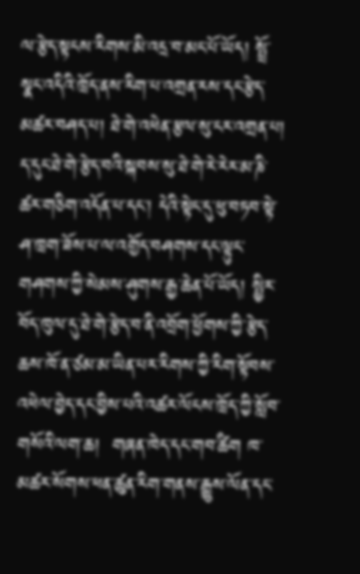ལ་རྩེད་སྟངས་རིགས་མི་འདྲ་བ་མང་པོ་ཡོད། སྤྲོ་སྣང་འདིའི་ཁྲོད་ནས་རིག་པ་འགྲན་རས་དང་རྩེད་མཚར་བཤད་པ། ཐེ་གེ་འཕེན་རྩལ་སུ་ངར་འགྲན་པ། ད་དུང་ཐེ་གེ་རྩེད་བའི་སྐབས་སུ་ཐེ་གེ་རེ་རེར་མ་ཎི་ཚར་གཅིག་འདོན་པ་དང་། དེའི་སྟེང་དུ་ཕུ་བཏབ་སྟེ་ཤ་ཁྲག་ཟོས་པ་ལ་འགྱོད་བཤགས་དང་ལྟུང་གཤགས་ཀྱི་སེམས་ཤུགས་རྒྱ་ཆེན་པོ་ཡོད། སྤྱིར་བོད་ཁུལ་དུ་ཐེ་གེ་རྩེད་བ་ནི་འབྲོག་ཕྱོགས་ཀྱི་རྩེད་ཆས་ཁོ་ན་ཙམ་མ་ཡིན་པར་རིགས་ཀྱི་རིག་སྟོབས་འཕེལ་བྱེད་དང་བྱིས་པའི་འཚར་ལོངས་ཁྲོད་ཀྱི་སློབ་གསོའི་ལག་ཆ།  གཞན་ཁེད་དང་གབ་ཚིག ཁ་མཚར་སོགས་ཕན་ཚུན་རིག་གནས་རྒྱུས་ལོན་དང་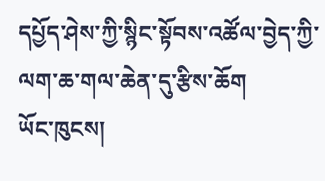དཔྱོད་ཤེས་ཀྱི་སྙིང་སྟོབས་འཚོལ་བྱེད་ཀྱི་ལག་ཆ་གལ་ཆེན་དུ་རྩིས་ཆོག
ཡོང་ཁུངས།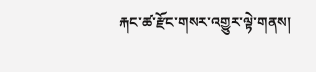རྐང་ཚ་རྫོང་གསར་འགྱུར་ལྟེ་གནས།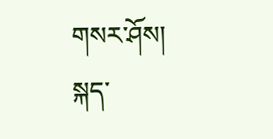གསར་ཤོས།
སྐད་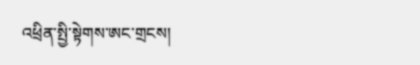འཕྲིན་སྤྱི་སྟེགས་ཨང་གྲངས།